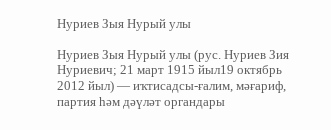Нуриев Зыя Нурый улы

Нуриев Зыя Нурый улы (рус. Нуриев Зия Нуриевич; 21 март 1915 йыл19 октябрь 2012 йыл) — иҡтисадсы-ғалим, мәғариф, партия һәм дәүләт органдары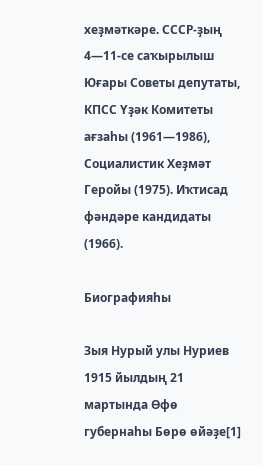хеҙмәткәре. СССР-ҙың 4—11-се саҡырылыш Юғары Советы депутаты, КПСС Үҙәк Комитеты ағзаһы (1961—1986), Социалистик Хеҙмәт Геройы (1975). Иҡтисад фәндәре кандидаты (1966).

Биографияһы

Зыя Нурый улы Нуриев 1915 йылдың 21 мартында Өфө губернаһы Бөрө өйәҙе[1]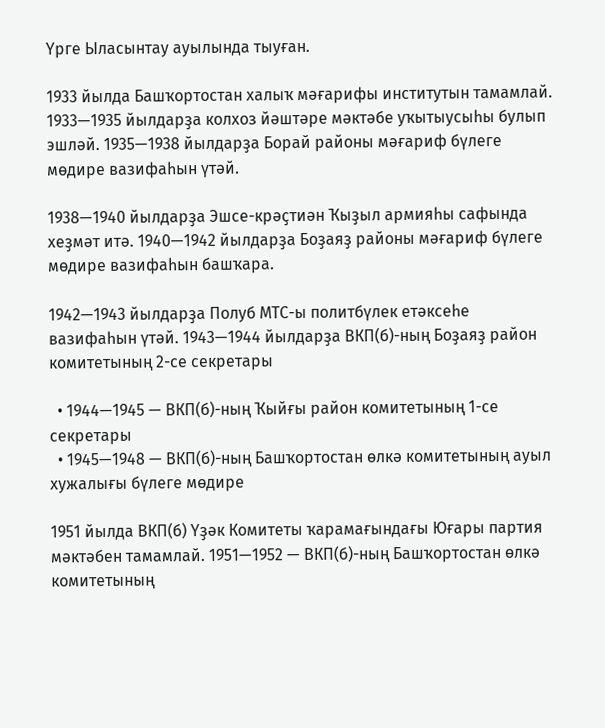Үрге Ыласынтау ауылында тыуған.

1933 йылда Башҡортостан халыҡ мәғарифы институтын тамамлай. 1933—1935 йылдарҙа колхоз йәштәре мәктәбе уҡытыусыһы булып эшләй. 1935—1938 йылдарҙа Борай районы мәғариф бүлеге мөдире вазифаһын үтәй.

1938—1940 йылдарҙа Эшсе-крәҫтиән Ҡыҙыл армияһы сафында хеҙмәт итә. 1940—1942 йылдарҙа Боҙаяҙ районы мәғариф бүлеге мөдире вазифаһын башҡара.

1942—1943 йылдарҙа Полуб МТС-ы политбүлек етәксеһе вазифаһын үтәй. 1943—1944 йылдарҙа ВКП(б)-ның Боҙаяҙ район комитетының 2-се секретары

  • 1944—1945 — ВКП(б)-ның Ҡыйғы район комитетының 1-се секретары
  • 1945—1948 — ВКП(б)-ның Башҡортостан өлкә комитетының ауыл хужалығы бүлеге мөдире

1951 йылда ВКП(б) Үҙәк Комитеты ҡарамағындағы Юғары партия мәктәбен тамамлай. 1951—1952 — ВКП(б)-ның Башҡортостан өлкә комитетының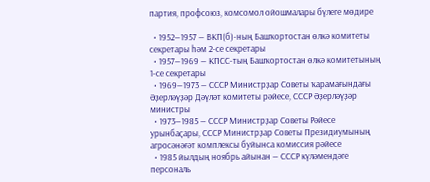партия, профсоюз, комсомол ойошмалары бүлеге мөдире

  • 1952—1957 — ВКП(б)-ның Башҡортостан өлкә комитеты секретары һәм 2-се секретары
  • 1957—1969 — КПСС-тың Башҡортостан өлкә комитетының 1-се секретары
  • 1969—1973 — СССР Министрҙар Советы ҡарамағындағы Әҙерләүҙәр Дәүләт комитеты рәйесе, СССР Әҙерләүҙәр министры
  • 1973—1985 — СССР Министрҙар Советы Рәйесе урынбаҫары, СССР Министрҙар Советы Президиумының агросәнәғәт комплексы буйынса комиссия рәйесе
  • 1985 йылдың ноябрь айынан — СССР күләмендәге персональ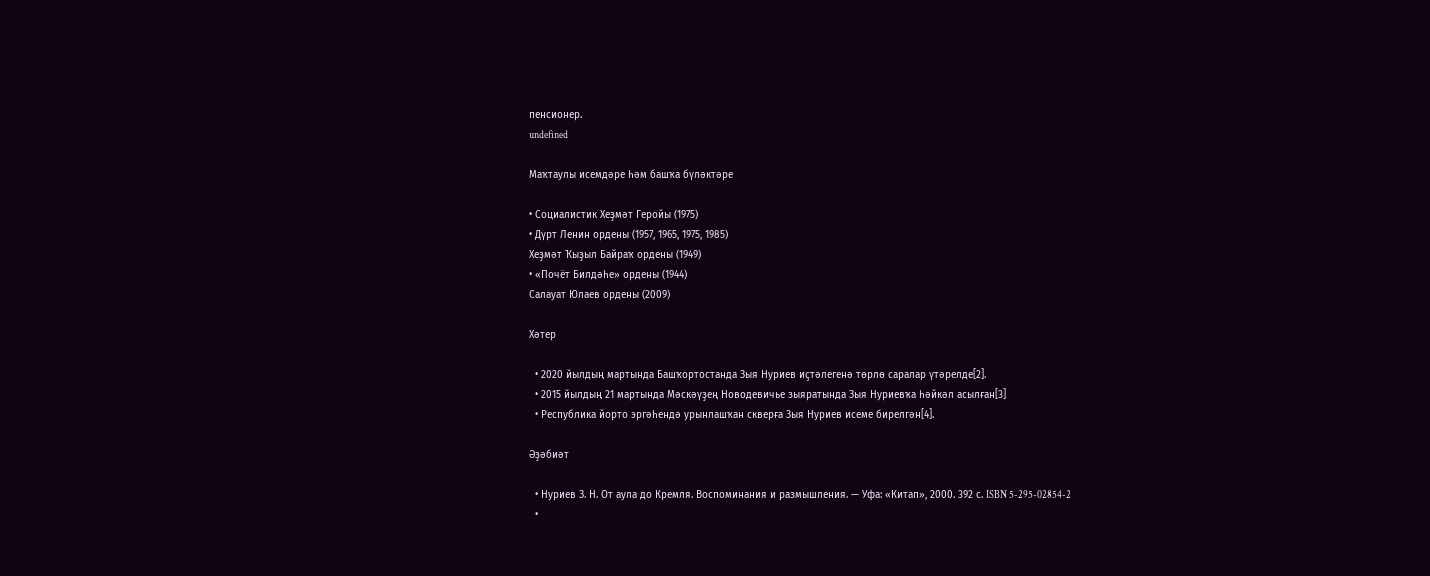пенсионер.
undefined

Маҡтаулы исемдәре һәм башҡа бүләктәре

• Социалистик Хеҙмәт Геройы (1975)
• Дүрт Ленин ордены (1957, 1965, 1975, 1985)
Хеҙмәт Ҡыҙыл Байраҡ ордены (1949)
• «Почёт Билдәһе» ордены (1944)
Салауат Юлаев ордены (2009)

Хәтер

  • 2020 йылдың мартында Башҡортостанда Зыя Нуриев иҫтәлегенә төрлө саралар үтәрелде[2].
  • 2015 йылдың 21 мартында Мәскәүҙең Новодевичье зыяратында Зыя Нуриевҡа һәйкәл асылған[3]
  • Республика йорто эргәһендә урынлашҡан скверға Зыя Нуриев исеме бирелгән[4].

Әҙәбиәт

  • Нуриев З. Н. От аула до Кремля. Воспоминания и размышления. — Уфа: «Китап», 2000. 392 с. ISBN 5-295-02854-2
  •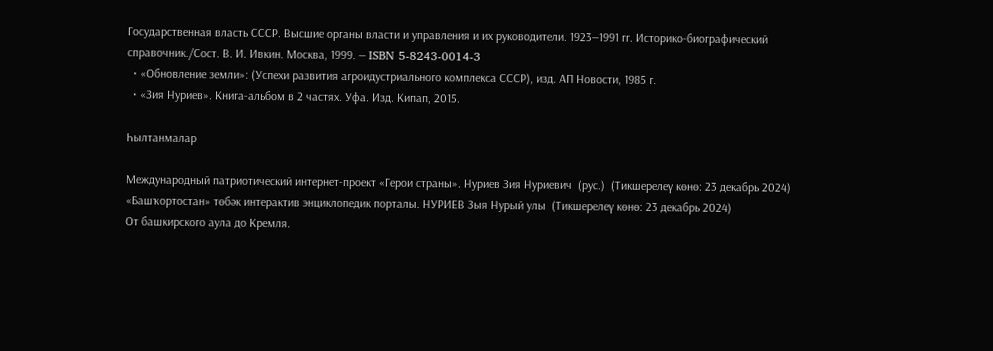Государственная власть СССР. Высшие органы власти и управления и их руководители. 1923—1991 гг. Историко-биографический справочник./Сост. В. И. Ивкин. Москва, 1999. — ISBN 5-8243-0014-3
  • «Обновление земли»: (Успехи развития агроидустриального комплекса СССР), изд. АП Новости, 1985 г.
  • «Зия Нуриев». Книга-альбом в 2 частях. Уфа. Изд. Кипап, 2015.

Һылтанмалар

Международный патриотический интернет-проект «Герои страны». Нуриев Зия Нуриевич  (рус.)  (Тикшерелеү көнө: 23 декабрь 2024)
«Башҡортостан» төбәк интерактив энциклопедик порталы. НУРИЕВ Зыя Нурый улы  (Тикшерелеү көнө: 23 декабрь 2024)
От башкирского аула до Кремля.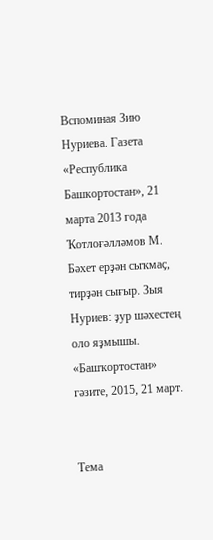Вспоминая Зию Нуриева. Газета «Республика Башкортостан», 21 марта 2013 года
Ҡотлоғәлләмов М. Бәхет ерҙән сыҡмаҫ, тирҙән сығыр. Зыя Нуриев: ҙур шәхестең оло яҙмышы. «Башҡортостан» гәзите, 2015, 21 март.


Тема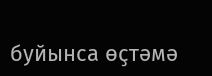буйынса өҫтәмә